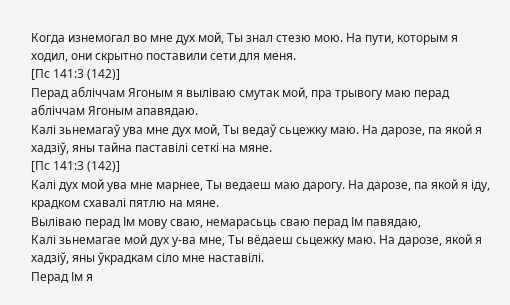Когда изнемогал во мне дух мой, Ты знал стезю мою. На пути, которым я ходил, они скрытно поставили сети для меня.
[Пс 141:3 (142)]
Перад абліччам Ягоным я выліваю смутак мой, пра трывогу маю перад абліччам Ягоным апавядаю.
Калі зьнемагаў ува мне дух мой, Ты ведаў сьцежку маю. На дарозе, па якой я хадзіў, яны тайна паставілі сеткі на мяне.
[Пс 141:3 (142)]
Калі дух мой ува мне марнее, Ты ведаеш маю дарогу. На дарозе, па якой я іду, крадком схавалі пятлю на мяне.
Выліваю перад Ім мову сваю, немарасьць сваю перад Ім павядаю,
Калі зьнемагае мой дух у-ва мне, Ты вёдаеш сьцежку маю. На дарозе, якой я хадзіў, яны ўкрадкам сіло мне наставілі.
Перад Ім я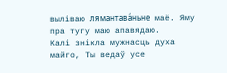выліваю лямантава́ньне маё. Яму пра тугу маю апавядаю.
Калі знікла мужнасць духа майго, Ты ведаў усе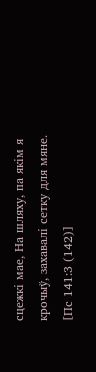сцежкі мае, На шляху, па якім я крочыў, захавалі сетку для мяне.
[Пс 141:3 (142)]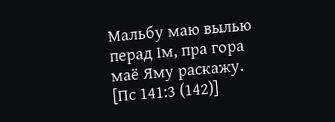Мальбу маю вылью перад Ім, пра гора маё Яму раскажу.
[Пс 141:3 (142)]